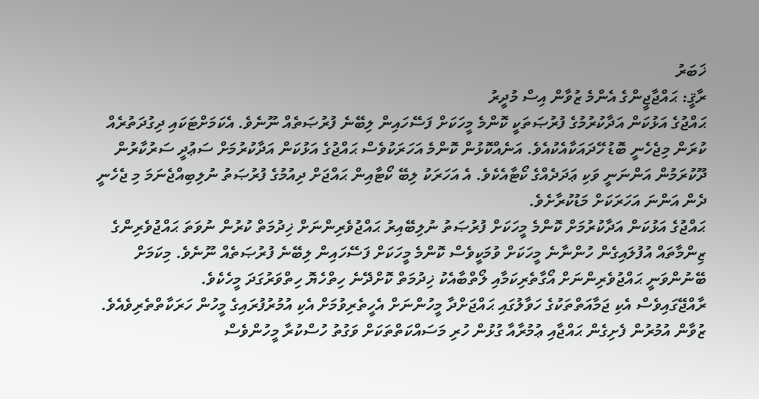ޚަބަރު
ރާޤީ: ޙައްޖާޖީންގެ އެންމެ ޒުވާން އިސް މުދީރު
ޙައްޖުގެ އަޅުކަން އަދާކުރުމުގެ ފުރުޞަތަކީ ކޮންމެ މީހަކަށް ފަސޭހައިން ލިބޭނެ ފުރުޞަތެއް ނޫނެވެ. އެކަމަށްޓަކައި ދިގުދަތުރެއް ކުރަން މިޖެހެނީ ބޮޑު ހޭދައަކާއެކުއެވެ. އަނެއްކޮޅުން ކޮންމެ އަހަރަކުވެސް ޙައްޖުގެ އަޅުކަން އަދާކުރުމަށް ސަޢުދީ ސަރުކާރުން ދޫކުރަމުން އަންނަނީ ވަކި ޢަދަދެއްގެ ކޯޓާއެކެވެ. އެ އަހަރަކު ލިބޭ ކޯޓާއިން ޙައްޖަށް ދިއުމުގެ ފުރުޞަތު ނުލިބިއްޖެނަމަ މި ޖެހެނީ ދެން އަންނަ އަހަރަކަށް މަޑުކުރާށެވެ.
ޙައްޖުގެ އަޅުކަން އަދާކުރުމަށް ކޮންމެ މީހަކަށް ފުރުޞަތު ނުލިބޭއިރު ޙައްޖުވެރިންނަށް ޚިދުމަތް ކުރުން ނުވަތަ ޙައްޖުވެރިންގެ ޒިންމާތައް އުފުލައިގެން ހުންނާނެ މީހަކަށް ވުމަކީވެސް ކޮންމެ މީހަކަށް ފަސޭހައިން ލިބޭނެ ފުރުޞަތެއް ނޫނެވެ. މިކަމަށް ބޭނުންވަނީ ޙައްޖުވެރިންނަށް އޯގާތެރިކަމާއި ލޯތްބާއެކު ޚިދުމަތް ކޮށްދޭނެ ހިތްހެޔޮ ހިތްވަރުގަދަ މީހެކެވެ.
ރާއްޖޭގައިވެސް އެކި ޖަމާއަތްތަކުގެ ހަވާލުގައި ޙައްޖަށްދާ މީހުންނަށް އެހީތެރިވުމަށް އެކި އުމުރުފުރައިގެ މީހުން ހަރަކާތްތެރިވެއެވެ. ޒުވާން އުމުރުން ފެށިގެން ޙައްޖާއި ޢުމުރާއާ ގުޅުން ހުރި މަސައްކަތްތަކަށް ވަގުތު ހުސްކުރާ މީހުންވެސް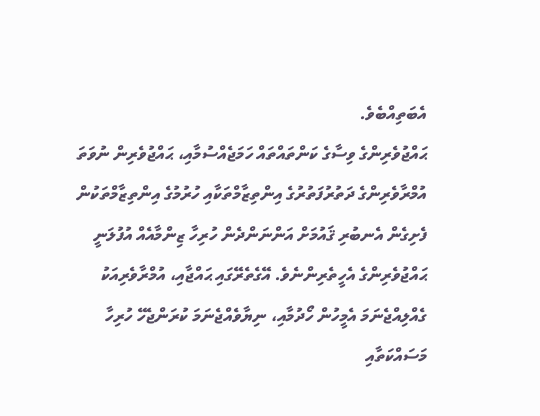އެބަތިއްބެވެ.
ޙައްޖުވެރިންގެ ވިސާގެ ކަންތައްތައް ހަމަޖެއްސުމާއި، ޙައްޖުވެރިން ނުވަތަ އުމްރާވެރިންގެ ދަތުރުފަތުރުގެ އިންތިޒާމްތަކާއި ހުރުމުގެ އިންތިޒާމްތަކުން ފެށިގެން އެނބުރި ޤައުމަށް އަންނަންދެން ހުރިހާ ޒިންމާއެއް އުފުލަނީ ޙައްޖުވެރިންގެ އެހީތެރިންނެވެ. އޭގެތެރޭގައި ޙައްޖާއި، އުމްރާވެރިއަކު ގެއްލިއްޖެނަމަ އެމީހުން ހޯދުމާއި، ނިޔާވެއްޖެނަމަ ކުރަންޖެހޭ ހުރިހާ މަސައްކަތާއި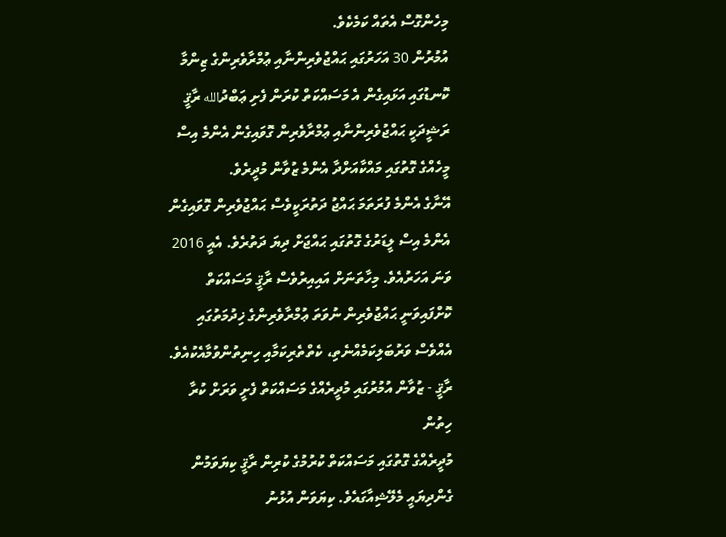މިހެންގޮސް އެތައް ކަމެކެވެ.
އުމުރުން 30 އަހަރުގައި ޙައްޖުވެރިންނާއި ޢުމްރާވެރިންގެ ޒިންމާ ކޮނޑުގައި އަޅައިގެން އެ މަސައްކަތް ކުރަން ފެށި ޢަބްދުالله ރާޤީ ރަޝީދަކީ ޙައްޖުވެރިންނާއި ޢުމްރާވެރިން ގޮވައިގެން އެންމެ އިސް މީހެއްގެ ގޮތުގައި މައްކާއަށްދާ އެންމެ ޒުވާން މުދީރެވެ.
އޭނާގެ އެންމެ ފުރަތަމަ ޙައްޖު ދަތުރަކީވެސް ޙައްޖުވެރިން ގޮވައިގެން އެންމެ އިސް ލީޑަރުގެ ގޮތުގައި ޙައްޖަށް ދިޔަ ދަތުރެވެ. އެއީ 2016 ވަނަ އަހަރުއެވެ. މިހާތަނަށް އައިއިރުވެސް ރާޤީ މަސައްކަތް ކޮށްފައިވަނީ ޙައްޖުވެރިން ނުވަތަ ޢުމްރާވެރިންގެ ޚިދުމަތުގައި އެއްވެސް ވަރުބަލިކަމެއްނެތި، ކެތްތެރިކަމާއި ހިނިތުންވުމާއެކުއެވެ.
ރާޤީ - ޒުވާން އުމުރުގައި މުދީރެއްގެ މަސައްކަތް ފެށީ ވަރަށް ކުރާ ހިތުން
މުދީރެއްގެ ގޮތުގައި މަސައްކަތް ކުރުމުގެ ކުރިން ރާޤީ ކިޔަވަމުން ގެންދިޔައީ މެލޭޝިއާގައެވެ. ކިޔަވަން އުޅުނު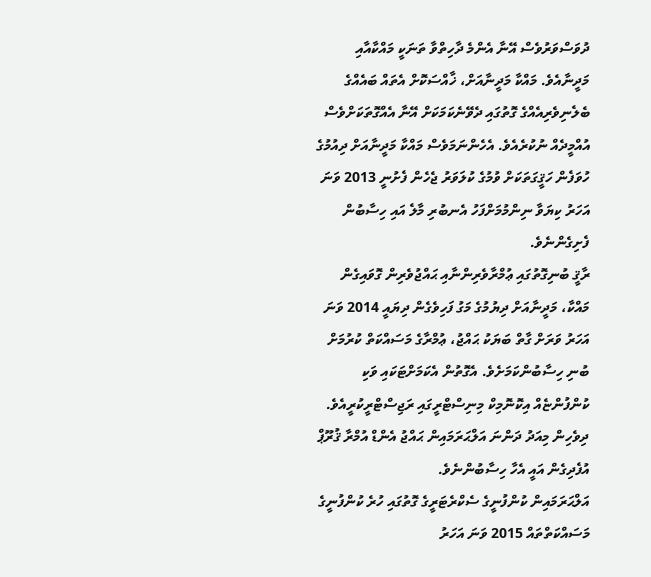ދުވަސްވަރުވެސް އޭނާ އެންމެ ދާހިތްވާ ތަނަކީ މައްކާއާއި މަދީނާއެވެ. މައްކާ މަދީނާއަށް، ޚާއްސަކޮށް އެތައް ބައެއްގެ ބެލެނިވެރިއެއްގެ ގޮތުގައި ދެވޭނެކަމަކަށް އޭނާ އެއްގޮތަކަށްވެސް އުއްމީދެއް ނުކުރެއެވެ. އެހެންނަމަވެސް މައްކާ މަދީނާއަށް ދިއުމުގެ ހުވަފެން ހަޤީގަތަކަށް ވުމުގެ ކުލަވަރު ޖެހެން ފެށުނީ 2013 ވަނަ އަހަރު ކިޔަވާ ނިންމުމަށްފަހު އެނބުރި މާލެ އައި ހިސާބުން ފެށިގެންނެވެ.
ރާޤީ ބުނިގޮތުގައި ޢުމްރާވެރިންނާއި ޙައްޖުވެރިން ގޮވައިގެން މައްކާ، މަދީނާއަށް ދިޔުމުގެ މަގު ފަހިވެގެން ދިޔައީ 2014 ވަނަ އަހަރު ވަރަށް ގާތް ބަޔަކު ޙައްޖު، ޢުމްރާގެ މަސައްކަތް ކުރުމަށް ބުނި ހިސާބުންކަމަށެވެ. އެގޮތުން އެކަމަށްޓަކައި ވަކި ކުންފުންޏެއް އިކޮނޮމިކް މިނިސްޓްރީގައި ރަޖިސްޓްރީކުރީއެވެ. ދިވެހިން މިއަދު ދަންނަ އަލްޙަރަމައިން ޙައްޖު އެންޑް އުމްރާ ޤުރޫޕް އުފެދިގެން އައީ އެހާ ހިސާބުންނެވެ.
އަލްޙަރަމައިން ކުންފުނީގެ ސެކްރެޓަރީގެ ގޮތުގައި ހުރެ ކުންފުނީގެ މަސައްކަތްތައް 2015 ވަނަ އަހަރު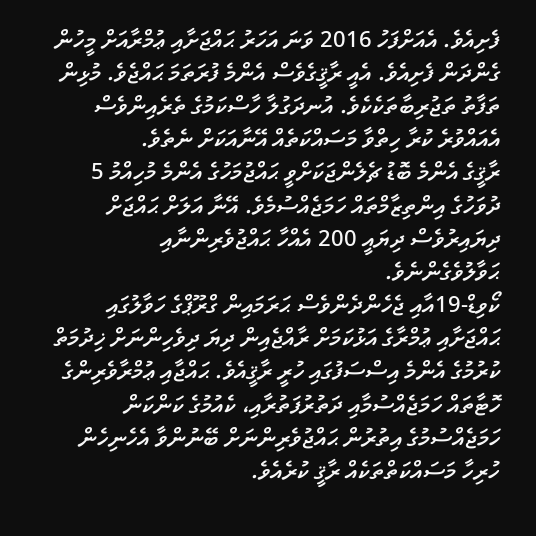ފެށިއެވެ. އެއަށްފަހު 2016 ވަނަ އަހަރު ޙައްޖަށާއި ޢުމްރާއަށް މީހުން ގެންދަން ފެށިއެވެ. އެއީ ރާޤީގެވެސް އެންމެ ފުރަތަމަ ޙައްޖެވެ. މުޅިން ތަފާތު ތަޖުރިބާތަކެކެވެ. އުނދަގުލާ ހާސްކަމުގެ ތެރެއިންވެސް އެއައްވުރެ ކުރާ ހިތްވާ މަސައްކަތެއް އޭނާއަކަށް ނެތެވެ.
ރާޤީގެ އެންމެ ބޮޑު ޗެލެންޖަކަށްވީ ޙައްޖުމަހުގެ އެންމެ މުހިއްމު 5 ދުވަހުގެ އިންތިޒާމްތައް ހަމަޖެއްސުމެވެ. އޭނާ އަލަށް ޙައްޖަށް ދިޔައިރުވެސް ދިޔައީ 200 އެއްހާ ޙައްޖުވެރިންނާއި ޙަވާލުވެގެންނެވެ.
ކޯވިޑް-19އާއި ޖެހެންދެންވެސް ޙަރަމައިން ގްރޫޕްގެ ހަވާލުގައި ޙައްޖަށާއި ޢުމްރާގެ އަޅުކަމަށް ރާއްޖެއިން ދިޔަ ދިވެހިންނަށް ޚިދުމަތް ކުރުމުގެ އެންމެ އިސްސަފުގައި ހުރީ ރާޤީއެވެ. ޙައްޖާއި ޢުމްރާވެރިންގެ ހޮޓާތައް ހަމަޖެއްސުމާއި ދަތުރުފަތުރާއި، ކެއުމުގެ ކަންކަން ހަމަޖެއްސުމުގެ އިތުރުން ޙައްޖުވެރިންނަށް ބޭނުންވާ އެހެނިހެން ހުރިހާ މަސައްކަތްތަކެއް ރާޤީ ކުރެއެވެ.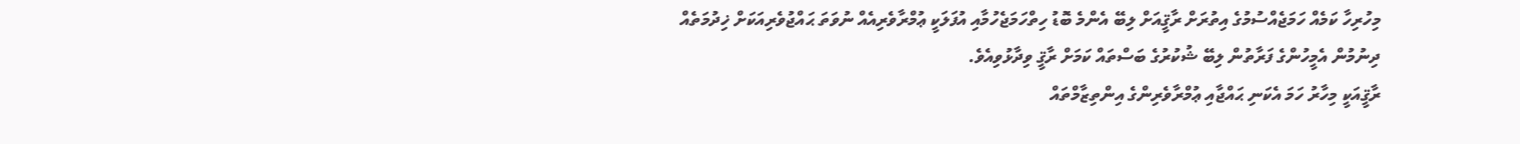މިހުރިހާ ކަމެއް ހަމަޖެއްސުމުގެ އިތުރަށް ރާޤީއަށް ލިބޭ އެންމެ ބޮޑު ހިތްހަމަޖެހުމާއި އުފަލަކީ ޢުމްރާވެރިއެއް ނުވަތަ ޙައްޖުވެރިއަކަށް ޚިދުމަތެއް ދިނުމުން އެމީހުންގެ ފަރާތުން ލިބޭ ޝުކުރުގެ ބަސްތައް ކަމަށް ރާޤީ ވިދާޅުވިއެވެ.
ރާޤީއަކީ މިހާރު ހަމަ އެކަނި ޙައްޖާއި ޢުމްރާވެރިންގެ އިންތިޒާމްތައް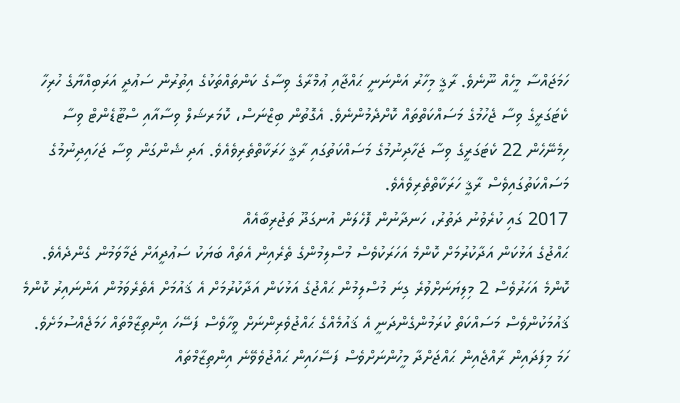ހަމަޖައްސާ މީހެއް ނޫނެވެ. ރާޤީ މިހާރު އަންނަނީ ޙައްޖާއި ޢުމްރާގެ ވިސާގެ ކަންތައްތަކުގެ އިތުރުން ސަޢުދީ އަރަބިއްޔާގެ ހުރިހާ ކެޓަގަރީގެ ވިސާ ޖެހުމުގެ މަސައްކަތްތައް ކޮށްދެމުންނެވެ. އެގޮތުން ބިޒްނަސް، ކޮމަރޝަލް ވިސާއާއި ސްޓޫޑެންޓް ވިސާ ހިމެނޭހެން 22 ކެޓަގަރީގެ ވިސާ ޖަހާދިނުމުގެ މަސައްކަތުގައި ރާޤީ ހަރަކާތްތެރިވެއެވެ. އަދި ޝެންގަން ވިސާ ޖަހައިދިނުމުގެ މަސައްކަތުގައިވެސް ރާޤީ ހަރަކާތްތެރިވެއެވެ.
2017 ގައި ކުރެވުނު ދަތުރު، ހަނދާނުން ފޮހެލަން އުނގަދޫ ތަޖުރިބާއެއް
ޙައްޖުގެ އަޅުކަން އަދާކުރުމަށް ކޮންމެ އަހަރަކުވެސް މުސްލިމުންގެ ތެރެއިން އެތައް ބަޔަކު ސަޢުދީއަށް ޖަމާވަމުން ގެންދެއެވެ. ކޮންމެ އަހަރުވެސް 2 މިލިޔަނަށްވުރެ ގިނަ މުސްލިމުން ޙައްޖުގެ އަޅުކަން އަދާކުރުމަށް އެ ޤައުމަށް އެތެރެވަމުން އަންނައިރު ކޮންމެ ޤައުމަކުންވެސް މަސައްކަތް ކުރަމުންގެންދަނީ އެ ޤައުމެއްގެ ޙައްޖުވެރިންނަށް ވީހާވެސް ފަސޭހަ އިންތިޒާމްތައް ހަމަޖެއްސުމަށެވެ.
ހަމަ މިފަދައިން ރާއްޖެއިން ޙައްޖަށްދާ މީހުންނަށްވެސް ފަސޭހައިން ޙައްޖުވެވޭނެ އިންތިޒާމްތައް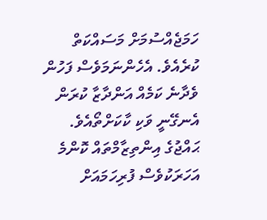ހަމަޖެއްސުމަށް މަސައްކަތް ކުރެއެވެ. އެހެންނަމަވެސް ފަހުން ވެދާނެ ކަމެއް އަންދާޒާ ކުރަން އެނގޭނީ ވަކި ކާކަށްތޯއެވެ. ޙައްޖުގެ އިންތިޒާމްތައް ކޮންމެ އަހަރަކުވެސް ފުރިހަމައަށް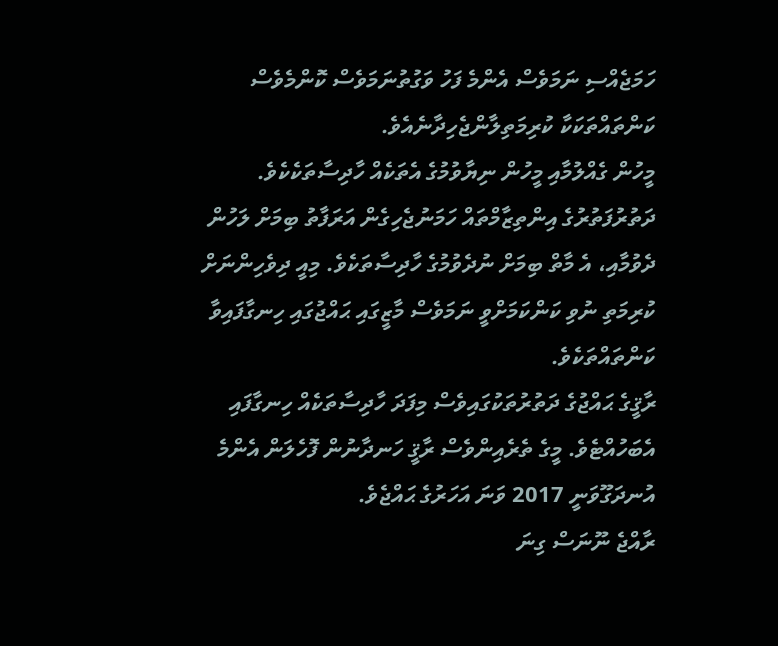ހަމަޖެއްސި ނަމަވެސް އެންމެ ފަހު ވަގުތުނަމަވެސް ކޮންމެވެސް ކަންތައްތަކަކާ ކުރިމަތިލާންޖެހިދާނެއެވެ.
މީހުން ގެއްލުމާއި މީހުން ނިޔާވުމުގެ އެތަކެއް ހާދިސާތަކެކެވެ. ދަތުރުފަތުރުގެ އިންތިޒާމްތައް ހަމަނުޖެހިގެން އަރަފާތު ބިމަށް ލަހުން ދެވުމާއި، އެ މާތް ބިމަށް ނުދެވުމުގެ ހާދިސާތަކެވެ. މިއީ ދިވެހިންނަށް ކުރިމަތި ނުވި ކަންކަމަށްވީ ނަމަވެސް މާޒީގައި ޙައްޖުގައި ހިނގާފައިވާ ކަންތައްތަކެވެ.
ރާޤީގެ ޙައްޖުގެ ދަތުރުތަކުގައިވެސް މިފަދަ ހާދިސާތަކެއް ހިނގާފައި އެބަހުއްޓެވެ. މީގެ ތެރެއިންވެސް ރާޤީ ހަނދާނުން ފޮހެލަން އެންމެ އުނދަގޫވަނީ 2017 ވަނަ އަހަރުގެ ޙައްޖެވެ.
ރާއްޖެ ނޫނަސް ގިނަ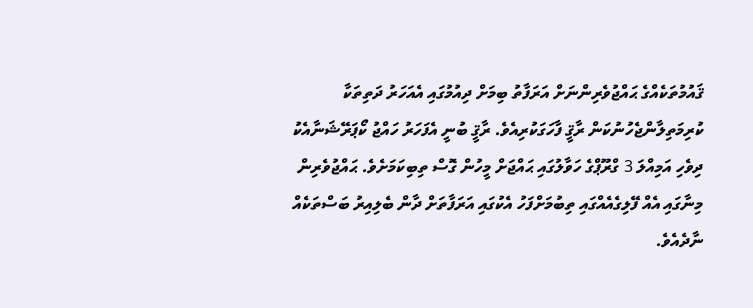ޤައުމުތަކެއްގެ ޙައްޖުވެރިންނަށް އަރަފާތު ބިމަށް ދިއުމުގައި އެއަހަރު ދަތިތަކާ ކުރިމަތިލާންޖެހުނުކަން ރާޤީ ފާހަގަކުރިއެވެ. ރާޤީ ބުނީ އެފަހަރު ހައްޖު ކޯޕަރޭޝަނާއެކު ދިވެހި އަމިއްލަ 3 ގްރޫޕްގެ ހަވާލުގައި ޙައްޖަށް މީހުން ގޮސް ތިބިކަމަށެވެ. ޙައްޖުވެރިން މިނާގައި އެއް ފޭލިގެއެއްގައި ތިބުމަށްފަހު އެކުގައި އަރަފާތަށް ދާން ބެލިއިރު ބަސްތަކެއް ނާދެއެވެ.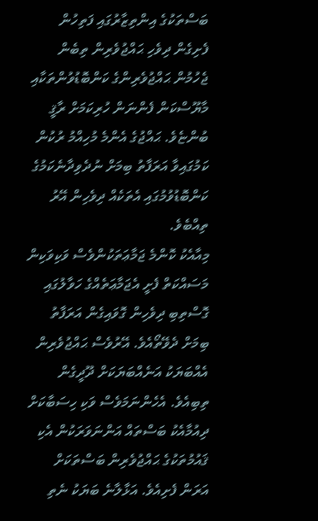ބަސްތަކުގެ އިންތިޒާރުގައި ފަތިހުން ފެށިގެން ދިވެހި ޙައްޖުވެރިން ތިބެން ޖެހުމުން ޙައްޖުވެރިންގެ ކަންބޮޑުވުންތަކާއި މާޔޫސްކަން ފެންނަން ހުރިކަމަށް ރާޤީ ބުންޏެވެ. ޙައްޖުގެ އެންމެ މުހިއްމު ރުކުން ކަމުގައިވާ އަރަފާތު ބިމަށް ނުދެވިދާނެކަމުގެ ކަންބޮޑުވުމުގައި އެތަކެއް ދިވެހިން އޭރު ތިއްބެވެ.
މިއާއެކު ކޮންމެ ޖަމާޢަތަކުންވެސް ވަކިވަކިން މަސައްކަތް ފެށީ އެޖަމާޢަތެއްގެ ހަވާލުގައި ގޮސްތިބި ދިވެހިން ގޮވައިގެން އަރަފާތު ބިމަށް ދެވޭތޯއެވެ. އޭރުވެސް ޙައްޖުވެރިން އެއްބަޔަކު އަނެއްބަޔަކަށް ދޫދީގެން ތިބިއެވެ. އެހެންނަމަވެސް ވަކި ހިސަބާކަށް ދިއުމާއެކު ބަސްތައް އަންނަވަރަކުން އެކި ޤައުމުތަކުގެ ޙައްޖުވެރިން ބަސްތަކަށް އަރަން ފެށިއެވެ. އަޅާލާނެ ބަޔަކު ނެތި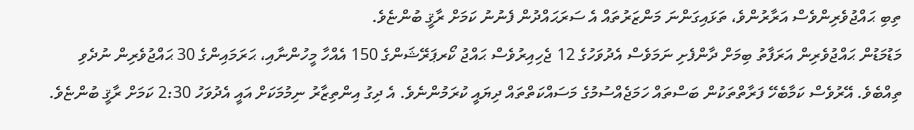ތިބި ޙައްޖުވެރިންވެސް އަރާރުންވެ، ތަޅައިގަންނަ މަންޒަރުތައް އެ ސަރަޙައްދުން ފެނުނު ކަމަށް ރާޤީ ބުންޏެވެ.
މަޑުމަޑުން ޙައްޖުވެރިން އަރަފާތު ބިމަށް ދާންފެށި ނަމަވެސް އެދުވަހުގެ 12 ޖެހިއިރުވެސް ޙައްޖު ކޯރޕަރޭޝަންގެ 150 އެއްހާ މީހުންނާއި، ޙަރަމައިންގެ 30 ޙައްޖުވެރިން ނުދެވި ތިއްބެވެ. އޭރުވެސް ކަމާބެހޭ ފަރާތްތަކުން ބަސްތައް ހަމަޖެއްސުމުގެ މަސައްކަތްތައް ދިޔައީ ކުރަމުންނެވެ. އެ ދިގު އިންތިޒާރު ނިމުމަކަށް އައީ އެދުވަހު 2:30 ކަމަށް ރާޤީ ބުންޏެވެ.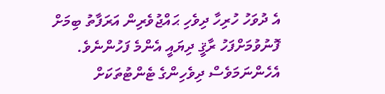އެ ދުވަހު ހުރިހާ ދިވެހި ޙައްޖުވެރިން އަރަފާތު ބިމަށް ފޮނުވުމަށްފަހު ރާޤީ ދިޔައީ އެންމެ ފަހުންނެވެ. އެހެންނަމަވެސް ދިވެހިންގެ ޓެންޓުތަކަށް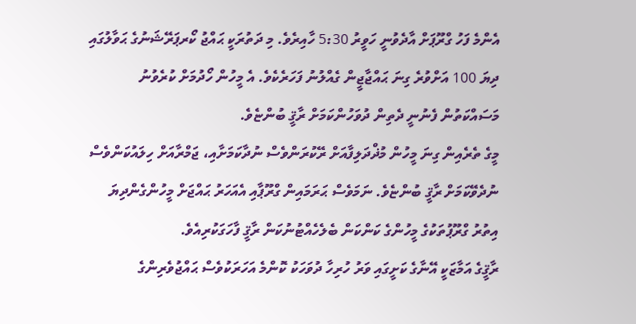އެންމެ ފަހު ގްރޫޕަށް އާދެވުނީ ހަވީރު 5:30 ހާއިރެވެ. މި ދަތުރަކީ ޙައްޖު ކޯރޕަރޭޝަނުގެ ޙަވާލުގައި ދިޔަ 100 އަށްވުރެ ގިނަ ޙައްޖާޖީން ގެއްލުނު ފަހަރެކެވެ. އެ މީހުން ހޯދުމަށް ކުރެވުނު މަސައްކަތުން ފެނުނީ ދެތިން ދުވަހުންކަމަށް ރާޤީ ބުންޏެވެ.
މީގެ ތެރެއިން ގިނަ މީހުން މުޛްދަލިފާއަށް ރޭކުރަންވެސް ނުދާކަމަށާއި، ޖަމްރާއަށް ހިލައުކަންވެސް ނުދެވޭކަމަށް ރާޤީ ބުންޏެވެ. ނަމަވެސް ޙަރަމައިން ގްރޫޕާއި އެއަހަރު ޙައްޖަށް މީހުންގެންދިޔަ އިތުރު ގްރޫޕުތަކުގެ މީހުންގެ ކަންކަން ބެލެހެއްޓުނުކަން ރާޤީ ފާހަގަކުރިއެވެ.
ރާޤީގެ އަމާޒަކީ އޭނާގެ ކަށީގައި ވަރު ހުރިހާ ދުވަހަކު ކޮންމެ އަހަރަކުވެސް ޙައްޖުވެރިންގެ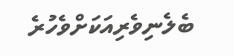ބެލެނިވެރިއަކަށްވެހުރެ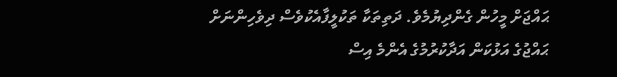ޙައްޖަށް މީހުން ގެންދިޔުމެވެ. ދަތިތަކާ ތަކުލީފާއެކުވެސް ދިވެހިންނަށް ޙައްޖުގެ އަޅުކަން އަދާކުރުމުގެ އެންމެ އިސް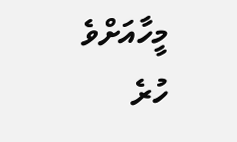މީހާއަށްވެ ހުރެ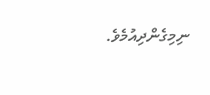ނިމިގެންދިއުމެވެ.